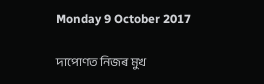Monday 9 October 2017

দাপোণত নিজৰ মুখ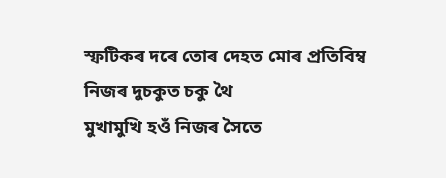স্ফটিকৰ দৰে তোৰ দেহত মোৰ প্ৰতিবিম্ব
নিজৰ দুচকুত চকু থৈ
মুখামুখি হওঁ নিজৰ সৈতে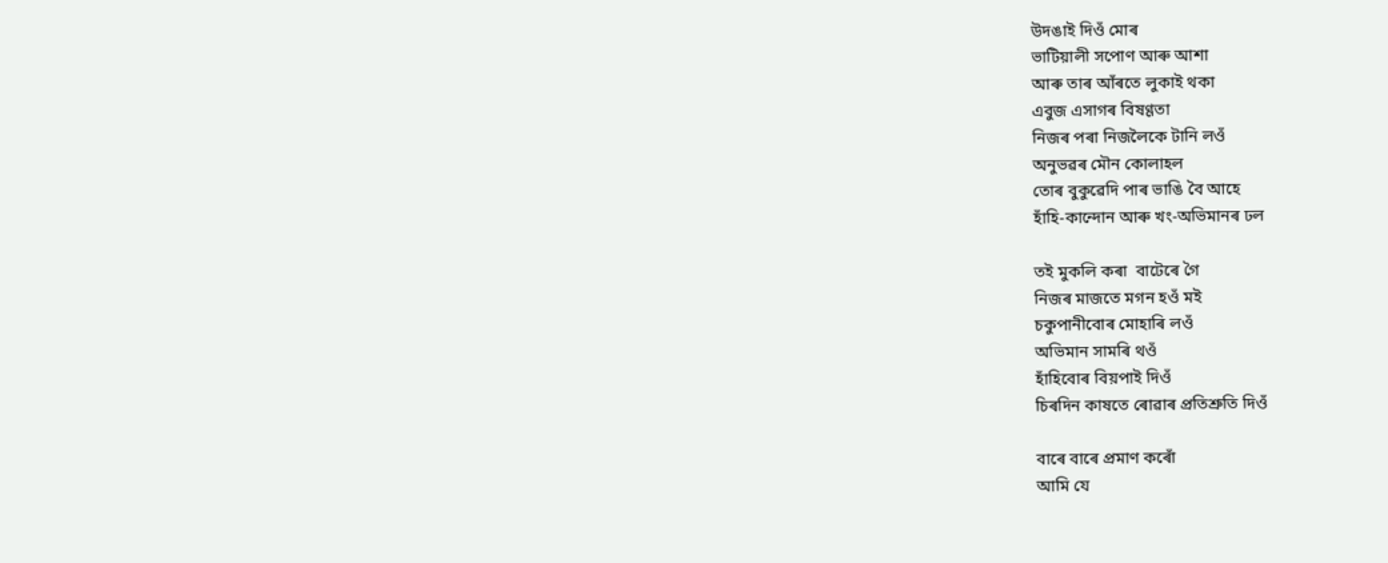উদঙাই দিওঁ মোৰ
ভাটিয়ালী সপোণ আৰু আশা
আৰু তাৰ আঁৰতে লুকাই থকা
এবুজ এসাগৰ বিষণ্ণতা
নিজৰ পৰা নিজলৈকে টানি লওঁ
অনুভৱৰ মৌন কোলাহল
তোৰ বুকুৱেদি পাৰ ভাঙি বৈ আহে
হাঁহি-কান্দোন আৰু খং-অভিমানৰ ঢল

তই মুকলি কৰা  বাটেৰে গৈ
নিজৰ মাজতে মগন হওঁ মই
চকুপানীবোৰ মোহাৰি লওঁ
অভিমান সামৰি থওঁ
হাঁহিবোৰ বিয়পাই দিওঁ
চিৰদিন কাষতে ৰোৱাৰ প্ৰতিশ্ৰুতি দিওঁ

বাৰে বাৰে প্ৰমাণ কৰোঁ
আমি যে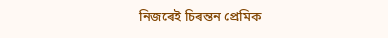নিজৰেই চিৰন্তন প্ৰেমিক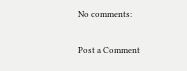No comments:

Post a Comment